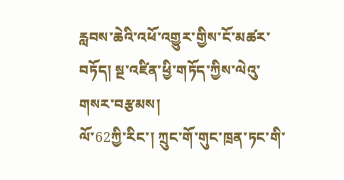རླབས་ཆེའི་འཕོ་འགྱུར་གྱིས་ངོ་མཚར་བཏོད། སྔ་འཛིན་ཕྱི་གཏོད་ཀྱིས་ལེའུ་གསར་བརྩམས།
ལོ་62ཀྱི་རིང་། ཀྲུང་གོ་གུང་ཁྲན་ཏང་གི་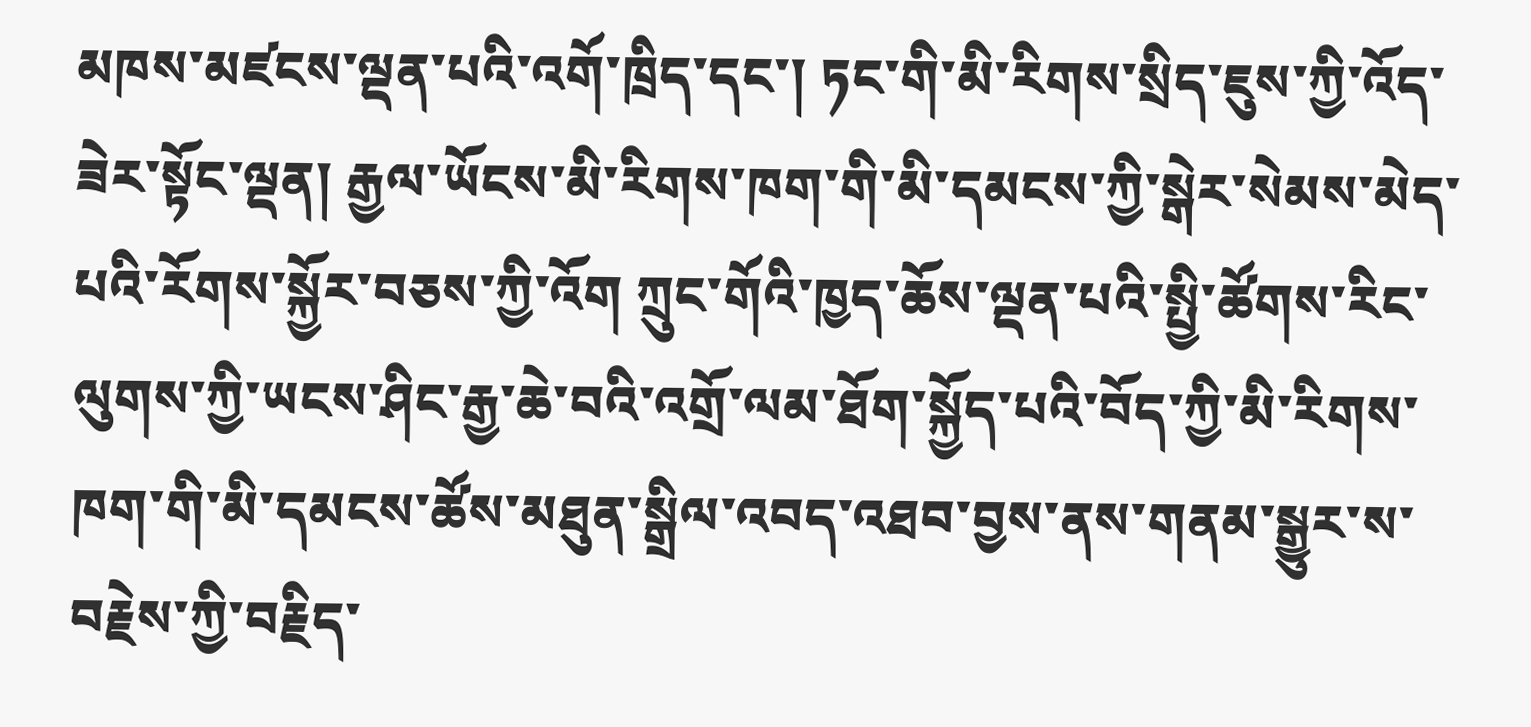མཁས་མཛངས་ལྡན་པའི་འགོ་ཁྲིད་དང་། ཏང་གི་མི་རིགས་སྲིད་ཇུས་ཀྱི་འོད་ཟེར་སྟོང་ལྡན། རྒྱལ་ཡོངས་མི་རིགས་ཁག་གི་མི་དམངས་ཀྱི་སྒེར་སེམས་མེད་པའི་རོགས་སྐྱོར་བཅས་ཀྱི་འོག ཀྲུང་གོའི་ཁྱད་ཆོས་ལྡན་པའི་སྤྱི་ཚོགས་རིང་ལུགས་ཀྱི་ཡངས་ཤིང་རྒྱ་ཆེ་བའི་འགྲོ་ལམ་ཐོག་སྐྱོད་པའི་བོད་ཀྱི་མི་རིགས་ཁག་གི་མི་དམངས་ཚོས་མཐུན་སྒྲིལ་འབད་འཐབ་བྱས་ནས་གནམ་སྒྱུར་ས་བརྗེས་ཀྱི་བརྗིད་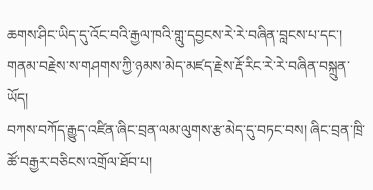ཆགས་ཤིང་ཡིད་དུ་འོང་བའི་རྒྱལ་ཁའི་གླུ་དབྱངས་རེ་རེ་བཞིན་བླངས་པ་དང་། གནམ་བརྗེས་ས་གཤགས་ཀྱི་ཉམས་མེད་མཛད་རྗེས་རྡོ་རིང་རེ་རེ་བཞིན་བསྐྲུན་ཡོད།
བཀས་བཀོད་རྒྱུད་འཛིན་ཞིང་བྲན་ལམ་ལུགས་རྩ་མེད་དུ་བཏང་བས། ཞིང་བྲན་ཁྲི་ཚོ་བརྒྱར་བཅིངས་འགྲོལ་ཐོབ་པ།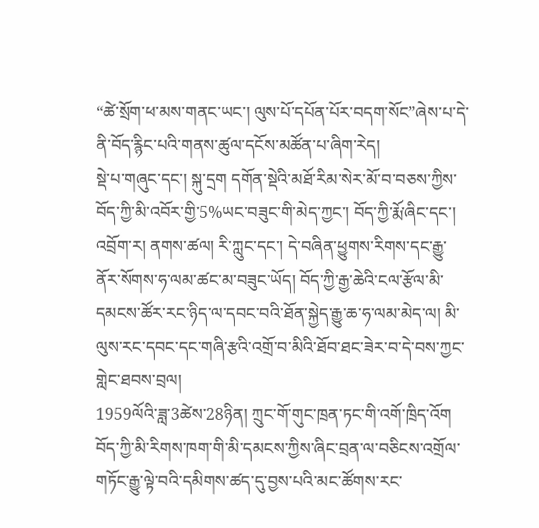“ཚེ་སྲོག་ཕ་མས་གནང་ཡང་། ལུས་པོ་དཔོན་པོར་བདག་སོང”ཞེས་པ་དེ་ནི་བོད་རྙིང་པའི་གནས་ཚུལ་དངོས་མཚོན་པ་ཞིག་རེད།
སྡེ་པ་གཞུང་དང་། སྐུ་དྲག དགོན་སྡེའི་མཐོ་རིམ་སེར་མོ་བ་བཅས་ཀྱིས་བོད་ཀྱི་མི་འབོར་གྱི་5%ཡང་བཟུང་གི་མེད་ཀྱང་། བོད་ཀྱི་རྨོ་ཞིང་དང་། འབྲོག་ར། ནགས་ཚལ། རི་ཀླུང་དང་། དེ་བཞིན་ཕྱུགས་རིགས་དང་རྒྱུ་ནོར་སོགས་ཧ་ལམ་ཚང་མ་བཟུང་ཡོད། བོད་ཀྱི་རྒྱ་ཆེའི་ངལ་རྩོལ་མི་དམངས་ཚོར་རང་ཉིད་ལ་དབང་བའི་ཐོན་སྐྱེད་རྒྱུ་ཆ་ཧ་ལམ་མེད་ལ། མི་ལུས་རང་དབང་དང་གཞི་རྩའི་འགྲོ་བ་མིའི་ཐོབ་ཐང་ཟེར་བ་དེ་བས་ཀྱང་གླེང་ཐབས་བྲལ།
1959ལོའི་ཟླ་3ཚེས་28ཉིན། ཀྲུང་གོ་གུང་ཁྲན་ཏང་གི་འགོ་ཁྲིད་འོག བོད་ཀྱི་མི་རིགས་ཁག་གི་མི་དམངས་ཀྱིས་ཞིང་བྲན་ལ་བཅིངས་འགྲོལ་གཏོང་རྒྱུ་ལྟེ་བའི་དམིགས་ཚད་དུ་བྱས་པའི་མང་ཚོགས་རང་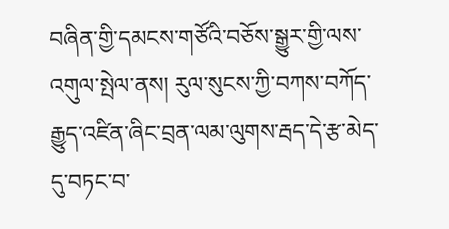བཞིན་གྱི་དམངས་གཙོའི་བཅོས་སྒྱུར་གྱི་ལས་འགུལ་སྤེལ་ནས། རུལ་སུངས་ཀྱི་བཀས་བཀོད་རྒྱུད་འཛིན་ཞིང་བྲན་ལམ་ལུགས་རྦད་དེ་རྩ་མེད་དུ་བཏང་བ་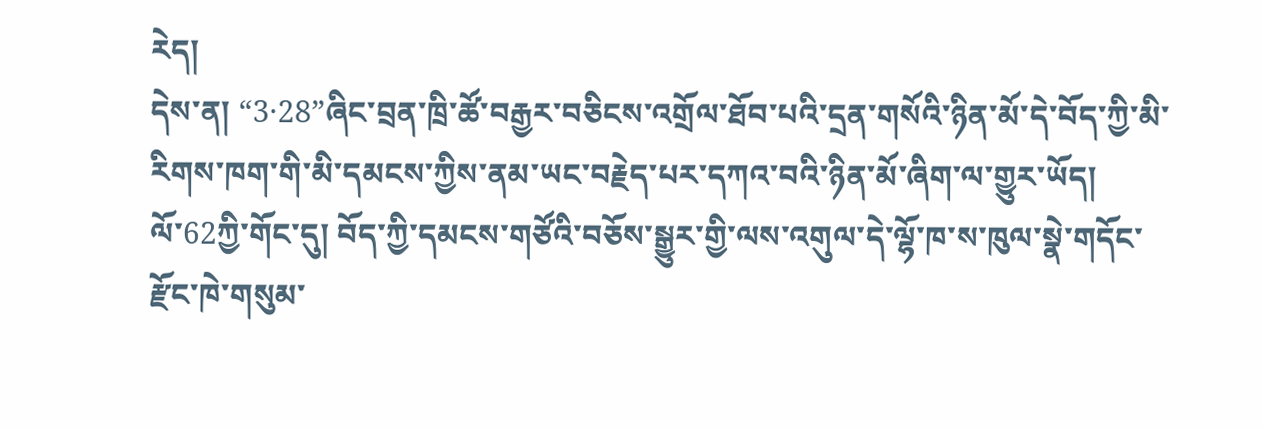རེད།
དེས་ན། “3·28”ཞིང་བྲན་ཁྲི་ཚོ་བརྒྱར་བཅིངས་འགྲོལ་ཐོབ་པའི་དྲན་གསོའི་ཉིན་མོ་དེ་བོད་ཀྱི་མི་རིགས་ཁག་གི་མི་དམངས་ཀྱིས་ནམ་ཡང་བརྗེད་པར་དཀའ་བའི་ཉིན་མོ་ཞིག་ལ་གྱུར་ཡོད།
ལོ་62ཀྱི་གོང་དུ། བོད་ཀྱི་དམངས་གཙོའི་བཅོས་སྒྱུར་གྱི་ལས་འགུལ་དེ་ལྷོ་ཁ་ས་ཁུལ་སྣེ་གདོང་རྫོང་ཁེ་གསུམ་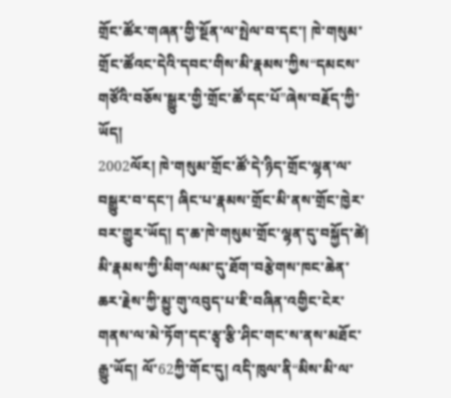གྲོང་ཚོར་གཞན་གྱི་སྔོན་ལ་སྤེལ་བ་དང་། ཁེ་གསུམ་གྲོང་ཚོའང་དེའི་དབང་གིས་མི་རྣམས་ཀྱིས“དམངས་གཙོའི་བཅོས་སྒྱུར་གྱི་གྲོང་ཚོ་དང་པོ”ཞེས་བརྗོད་ཀྱི་ཡོད།
2002ལོར། ཁེ་གསུམ་གྲོང་ཚོ་དེ་ཉིད་གྲོང་ལྷན་ལ་བསྒྱུར་བ་དང་། ཞིང་པ་རྣམས་གྲོང་མི་ནས་གྲོང་ཁྱེར་བར་གྱུར་ཡོད། ད་ཆ་ཁེ་གསུམ་གྲོང་ལྷན་དུ་བསྐྱོད་ཚེ། མི་རྣམས་ཀྱི་མིག་ལམ་དུ་ཐོག་བརྩེགས་ཁང་ཆེན་ཆར་རྗེས་ཀྱི་མྱུ་གུ་འབུད་པ་ཇི་བཞིན་འགྱིང་ངེར་གནས་ལ་མེ་ཏོག་དང་རྩྭ་རྩི་ཤིང་གང་ས་ནས་མཐོང་རྒྱུ་ཡོད། ལོ་62ཀྱི་གོང་དུ། འདི་ཁུལ་ནི“མིས་མི་ལ་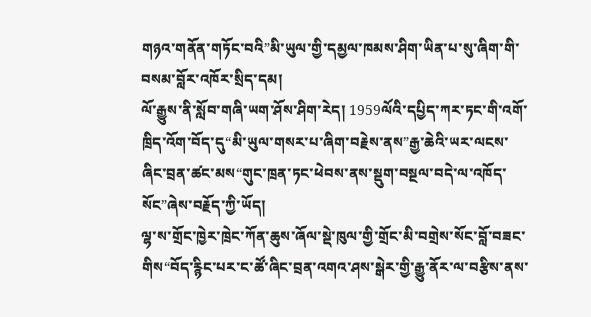གཉའ་གནོན་གཏོང་བའི”མི་ཡུལ་གྱི་དམྱལ་ཁམས་ཤིག་ཡིན་པ་སུ་ཞིག་གི་བསམ་བློར་འཁོར་སྲིད་དམ།
ལོ་རྒྱུས་ནི་སློབ་གཞི་ཡག་ཤོས་ཤིག་རེད། 1959ལོའི་དཔྱིད་ཀར་ཏང་གི་འགོ་ཁྲིད་འོག་བོད་དུ“མི་ཡུལ་གསར་པ་ཞིག་བརྗེས་ནས”རྒྱ་ཆེའི་ཡར་ལངས་ཞིང་བྲན་ཚང་མས“གུང་ཁྲན་ཏང་ཕེབས་ནས་སྡུག་བསྔལ་བདེ་ལ་འཁོད་སོང”ཞེས་བརྗོད་ཀྱི་ཡོད།
ལྷ་ས་གྲོང་ཁྱེར་ཁྲེང་ཀོན་ཆུས་ཞོལ་སྡེ་ཁུལ་གྱི་གྲོང་མི་བགྲེས་སོང་བློ་བཟང་གིས“བོད་རྙིང་པར་ང་ཚོ་ཞིང་བྲན་འགའ་ཤས་སྒེར་གྱི་རྒྱུ་ནོར་ལ་བརྩིས་ནས་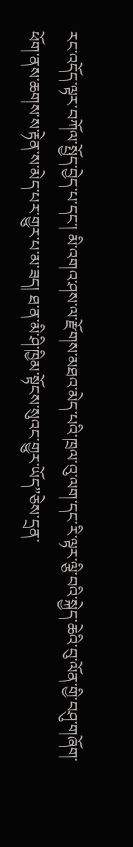རང་འདོད་ལྟར་བཀོལ་སྤྱོད་བྱེད་པ་དང་། མི་འགའ་ཤས་ལ་རྫོགས་མཐའ་མེད་པའི་ཁྲལ་འུ་ལག་དང་རི་ལྟར་ལྕི་བའི་སྐྱེད་ཆེའི་བུ་ལོན་གྱི་བཤུ་གཞོག་ཕོག་ནས་ཆགས་ས་རྟེན་ས་མེད་པར་གྱུར་པ་མ་ཟད། ཐ་ན་མི་ཤི་ཁྱིམ་སྟོངས་སུའང་གྱུར་ཡོད”ཅེས་དྲན་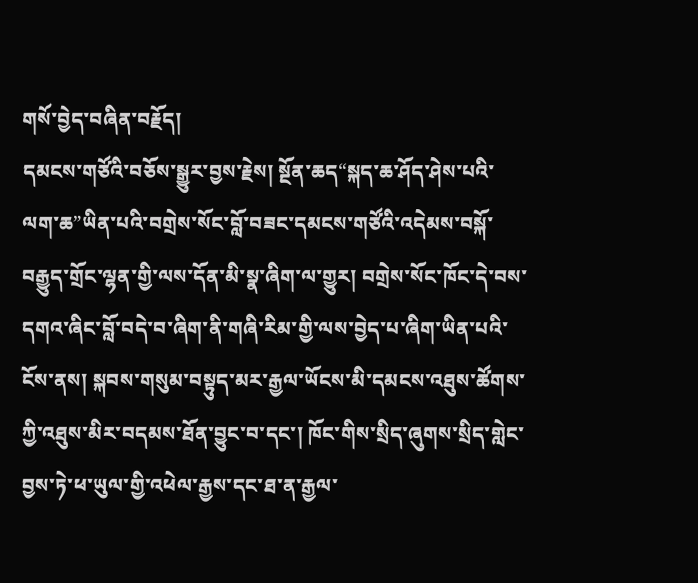གསོ་བྱེད་བཞིན་བརྗོད།
དམངས་གཙོའི་བཅོས་སྒྱུར་བྱས་རྗེས། སྔོན་ཆད“སྐད་ཆ་ཤོད་ཤེས་པའི་ལག་ཆ”ཡིན་པའི་བགྲེས་སོང་བློ་བཟང་དམངས་གཙོའི་འདེམས་བསྐོ་བརྒྱུད་གྲོང་ལྷན་གྱི་ལས་དོན་མི་སྣ་ཞིག་ལ་གྱུར། བགྲེས་སོང་ཁོང་དེ་བས་དགའ་ཞིང་བློ་བདེ་བ་ཞིག་ནི་གཞི་རིམ་གྱི་ལས་བྱེད་པ་ཞིག་ཡིན་པའི་ངོས་ནས། སྐབས་གསུམ་བསྟུད་མར་རྒྱལ་ཡོངས་མི་དམངས་འཐུས་ཚོགས་ཀྱི་འཐུས་མིར་བདམས་ཐོན་བྱུང་བ་དང་། ཁོང་གིས་སྲིད་ཞུགས་སྲིད་གླེང་བྱས་ཏེ་ཕ་ཡུལ་གྱི་འཕེལ་རྒྱས་དང་ཐ་ན་རྒྱལ་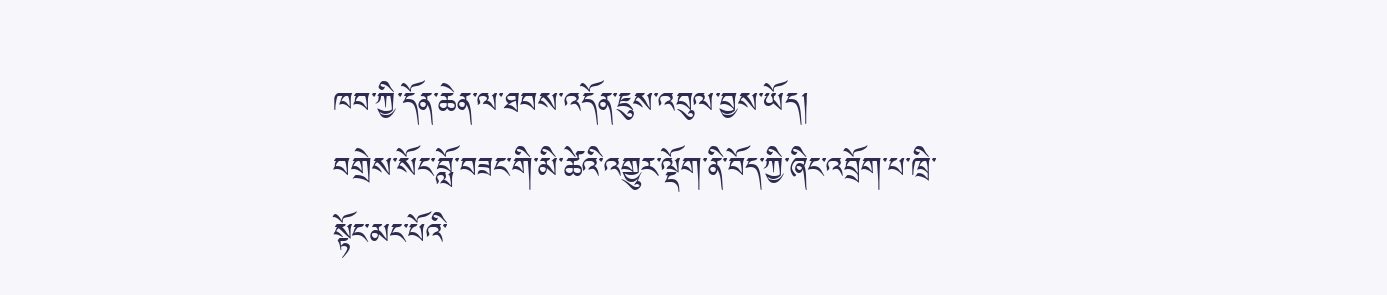ཁབ་ཀྱི་དོན་ཆེན་ལ་ཐབས་འདོན་ཇུས་འབུལ་བྱས་ཡོད།
བགྲེས་སོང་བློ་བཟང་གི་མི་ཚེའི་འགྱུར་ལྡོག་ནི་བོད་ཀྱི་ཞིང་འབྲོག་པ་ཁྲི་སྟོང་མང་པོའི་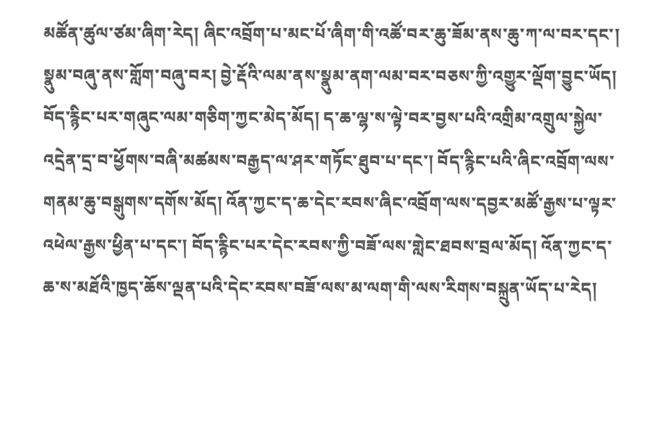མཚོན་ཚུལ་ཙམ་ཞིག་རེད། ཞིང་འབྲོག་པ་མང་པོ་ཞིག་གི་འཚོ་བར་ཆུ་ཟོམ་ནས་ཆུ་ཀ་ལ་བར་དང་། སྣུམ་བཞུ་ནས་གློག་བཞུ་བར། བྱེ་རྡོའི་ལམ་ནས་སྣུམ་ནག་ལམ་བར་བཅས་ཀྱི་འགྱུར་ལྡོག་བྱུང་ཡོད།
བོད་རྙིང་པར་གཞུང་ལམ་གཅིག་ཀྱང་མེད་མོད། ད་ཆ་ལྷ་ས་ལྟེ་བར་བྱས་པའི་འགྲིམ་འགྲུལ་སྐྱེལ་འདྲེན་དྲ་བ་ཕྱོགས་བཞི་མཚམས་བརྒྱད་ལ་ཤར་གཏོང་ཐུབ་པ་དང་། བོད་རྙིང་པའི་ཞིང་འབྲོག་ལས་གནམ་ཆུ་བསྒུགས་དགོས་མོད། འོན་ཀྱང་ད་ཆ་དེང་རབས་ཞིང་འབྲོག་ལས་དབྱར་མཚོ་རྒྱས་པ་ལྟར་འཕེལ་རྒྱས་ཕྱིན་པ་དང་། བོད་རྙིང་པར་དེང་རབས་ཀྱི་བཟོ་ལས་གླེང་ཐབས་བྲལ་མོད། འོན་ཀྱང་ད་ཆ་ས་མཐོའི་ཁྱད་ཆོས་ལྡན་པའི་དེང་རབས་བཟོ་ལས་མ་ལག་གི་ལས་རིགས་བསྐྲུན་ཡོད་པ་རེད།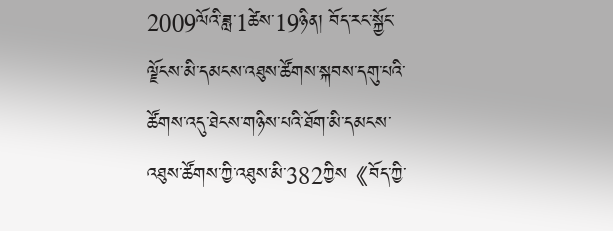2009ལོའི་ཟླ་1ཚེས་19ཉིན། བོད་རང་སྐྱོང་ལྗོངས་མི་དམངས་འཐུས་ཚོགས་སྐབས་དགུ་པའི་ཚོགས་འདུ་ཐེངས་གཉིས་པའི་ཐོག་མི་དམངས་འཐུས་ཚོགས་ཀྱི་འཐུས་མི་382ཀྱིས《བོད་ཀྱི་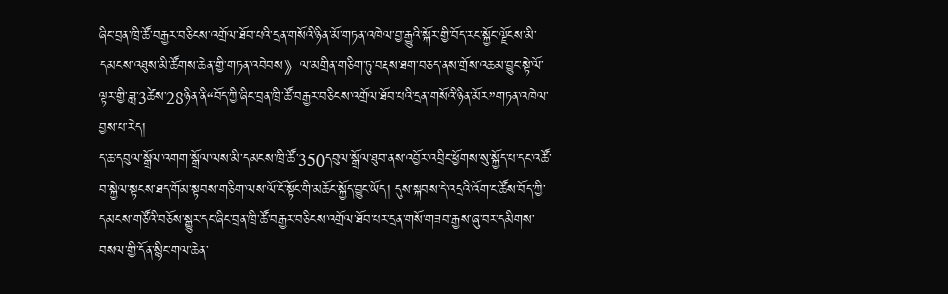ཞིང་བྲན་ཁྲི་ཚོ་བརྒྱར་བཅིངས་འགྲོལ་ཐོབ་པའི་དྲན་གསོའི་ཉིན་མོ་གཏན་འཁེལ་བྱ་རྒྱུའི་སྐོར་གྱི་བོད་རང་སྐྱོང་ལྗོངས་མི་དམངས་འཐུས་མི་ཚོགས་ཆེན་གྱི་གཏན་འབེབས》ལ་མགྲིན་གཅིག་ཏུ་བརྡས་ཐག་བཅད་ནས་གྲོས་འཆམ་བྱུང་སྟེ་ལོ་ལྟར་གྱི་ཟླ་3ཚེས་28ཉིན་ནི“བོད་ཀྱི་ཞིང་བྲན་ཁྲི་ཚོ་བརྒྱར་བཅིངས་འགྲོལ་ཐོབ་པའི་དྲན་གསོའི་ཉིན་མོར”གཏན་འཁེལ་བྱས་པ་རེད།
ད་ཆ་དབུལ་སྒྲོལ་འགག་སྒྲོལ་ལས་མི་དམངས་ཁྲི་ཚོ་350དབུལ་སྒྲོལ་ཐུབ་ནས་འབྱོར་འབྲིང་ཕྱོགས་སུ་སྐྱོད་པ་དང་འཚོ་བ་སྐྱེལ་སྟངས་ཐད་གོམ་སྟབས་གཅིག་ལས་ལོ་ངོ་སྟོང་གི་མཆོང་སྐྱོད་བྱུང་ཡོད། དུས་སྐབས་དེ་འདྲའི་འོག་ང་ཚོས་བོད་ཀྱི་དམངས་གཙོའི་བཅོས་སྒྱུར་དང་ཞིང་བྲན་ཁྲི་ཚོ་བརྒྱར་བཅིངས་འགྲོལ་ཐོབ་པར་དྲན་གསོ་གཟབ་རྒྱས་ཞུ་བར་དམིགས་བསལ་གྱི་དོན་སྙིང་གལ་ཆེན་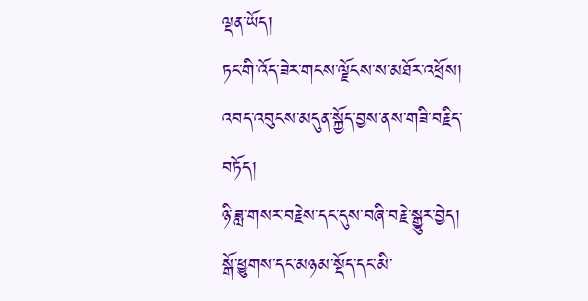ལྡན་ཡོད།
ཏང་གི་འོད་ཟེར་གངས་ལྗོངས་ས་མཐོར་འཕྲོས། འབད་འབུངས་མདུན་སྐྱོད་བྱས་ནས་གཟི་བརྗིད་བཏོད།
ཉི་ཟླ་གསར་བརྗེས་དང་དུས་བཞི་བརྗེ་སྒྱུར་བྱེད། སྒོ་ཕྱུགས་དང་མཉམ་སྡོད་དང་མི་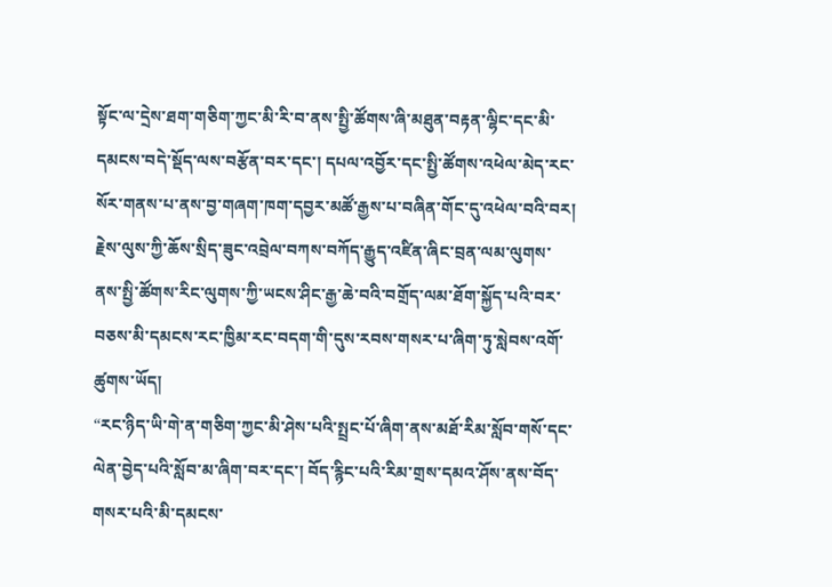སྟོང་ལ་དྲེས་ཐག་གཅིག་ཀྱང་མི་རི་བ་ནས་སྤྱི་ཚོགས་ཞི་མཐུན་བརྟན་ལྷིང་དང་མི་དམངས་བདེ་སྡོད་ལས་བརྩོན་བར་དང་། དཔལ་འབྱོར་དང་སྤྱི་ཚོགས་འཕེལ་མེད་རང་སོར་གནས་པ་ནས་བྱ་གཞག་ཁག་དབྱར་མཚོ་རྒྱས་པ་བཞིན་གོང་དུ་འཕེལ་བའི་བར། རྗེས་ལུས་ཀྱི་ཆོས་སྲིད་ཟུང་འབྲེལ་བཀས་བཀོད་རྒྱུད་འཛིན་ཞིང་བྲན་ལམ་ལུགས་ནས་སྤྱི་ཚོགས་རིང་ལུགས་ཀྱི་ཡངས་ཤིང་རྒྱ་ཆེ་བའི་བགྲོད་ལམ་ཐོག་སྐྱོད་པའི་བར་བཅས་མི་དམངས་རང་ཁྱིམ་རང་བདག་གི་དུས་རབས་གསར་པ་ཞིག་ཏུ་སླེབས་འགོ་ཚུགས་ཡོད།
“རང་ཉིད་ཡི་གེ་ན་གཅིག་ཀྱང་མི་ཤེས་པའི་སྤྲང་པོ་ཞིག་ནས་མཐོ་རིམ་སློབ་གསོ་དང་ལེན་བྱེད་པའི་སློབ་མ་ཞིག་བར་དང་། བོད་རྙིང་པའི་རིམ་གྲས་དམའ་ཤོས་ནས་བོད་གསར་པའི་མི་དམངས་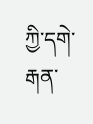ཀྱི་དགེ་རྒན་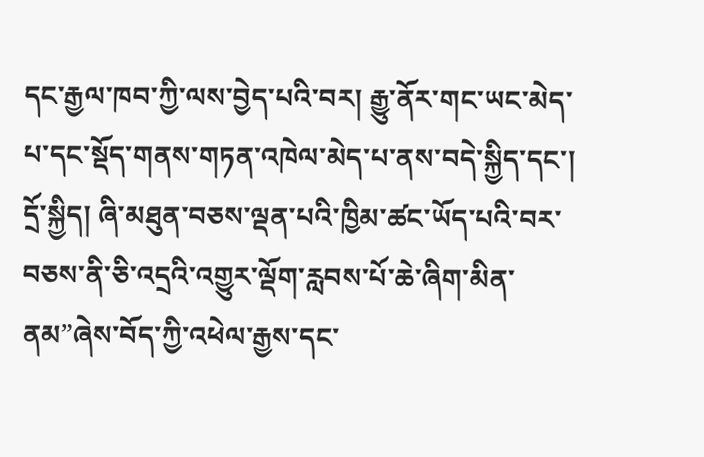དང་རྒྱལ་ཁབ་ཀྱི་ལས་བྱེད་པའི་བར། རྒྱུ་ནོར་གང་ཡང་མེད་པ་དང་སྡོད་གནས་གཏན་འཁེལ་མེད་པ་ནས་བདེ་སྐྱིད་དང་། དྲོ་སྐྱིད། ཞི་མཐུན་བཅས་ལྡན་པའི་ཁྱིམ་ཚང་ཡོད་པའི་བར་བཅས་ནི་ཅི་འདྲའི་འགྱུར་ལྡོག་རླབས་པོ་ཆེ་ཞིག་མིན་ནམ”ཞེས་བོད་ཀྱི་འཕེལ་རྒྱས་དང་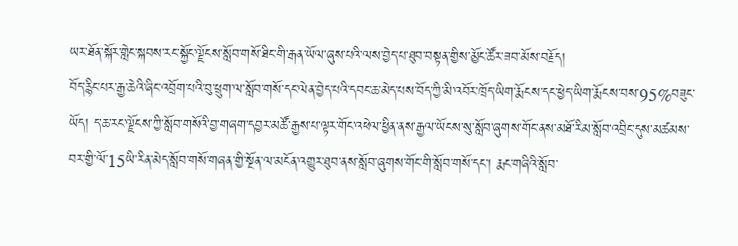ཡར་ཐོན་སྐོར་གླེང་སྐབས་རང་སྐྱོང་ལྗོངས་སློབ་གསོ་ཐིང་གི་རྒན་ཡོལ་ཞུས་པའི་ལས་བྱེད་པ་ཐུབ་བསྟན་གྱིས་མྱོང་ཚོར་ཟབ་མོས་བརྗོད།
བོད་རྙིང་པར་རྒྱ་ཆེའི་ཞིང་འབྲོག་པའི་བུ་ཕྲུག་ལ་སློབ་གསོ་དང་ལེན་བྱེད་པའི་དབང་ཆ་མེད་པས་བོད་ཀྱི་མི་འབོར་ཁྲོད་ཡིག་རྨོངས་དང་ཕྱེད་ཡིག་རྨོངས་བས་95%བཟུང་ཡོད། ད་ཆ་རང་ལྗོངས་ཀྱི་སློབ་གསོའི་བྱ་གཞག་དབྱར་མཚོ་རྒྱས་པ་ལྟར་གོང་འཕེལ་ཕྱིན་ནས་རྒྱལ་ཡོངས་སུ་སློབ་ཞུགས་གོང་ནས་མཐོ་རིམ་སློབ་འབྲིང་དུས་མཚམས་བར་གྱི་ལོ་15ཡི་རིན་མེད་སློབ་གསོ་གཞན་གྱི་སྔོན་ལ་མངོན་འགྱུར་ཐུབ་ནས་སློབ་ཞུགས་གོང་གི་སློབ་གསོ་དང་། རྨང་གཞིའི་སློབ་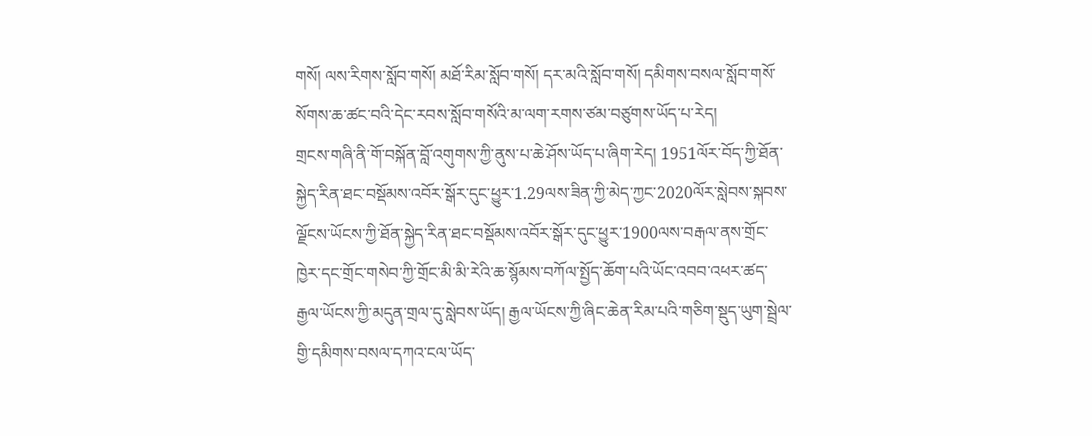གསོ། ལས་རིགས་སློབ་གསོ། མཐོ་རིམ་སློབ་གསོ། དར་མའི་སློབ་གསོ། དམིགས་བསལ་སློབ་གསོ་སོགས་ཆ་ཚང་བའི་དེང་རབས་སློབ་གསོའི་མ་ལག་རགས་ཙམ་བཙུགས་ཡོད་པ་རེད།
གྲངས་གཞི་ནི་གོ་བསྐོན་བློ་འགུགས་ཀྱི་ནུས་པ་ཆེ་ཤོས་ཡོད་པ་ཞིག་རེད། 1951ལོར་བོད་ཀྱི་ཐོན་སྐྱེད་རིན་ཐང་བསྡོམས་འབོར་སྒོར་དུང་ཕྱུར་1.29ལས་ཟིན་ཀྱི་མེད་ཀྱང་2020ལོར་སླེབས་སྐབས་ལྗོངས་ཡོངས་ཀྱི་ཐོན་སྐྱེད་རིན་ཐང་བསྡོམས་འབོར་སྒོར་དུང་ཕྱུར་1900ལས་བརྒལ་ནས་གྲོང་ཁྱེར་དང་གྲོང་གསེབ་ཀྱི་གྲོང་མི་མི་རེའི་ཆ་སྙོམས་བཀོལ་སྤྱོད་ཆོག་པའི་ཡོང་འབབ་འཕར་ཚད་རྒྱལ་ཡོངས་ཀྱི་མདུན་གྲལ་དུ་སླེབས་ཡོད། རྒྱལ་ཡོངས་ཀྱི་ཞིང་ཆེན་རིམ་པའི་གཅིག་སྡུད་ཡུག་སྦྲེལ་གྱི་དམིགས་བསལ་དཀའ་ངལ་ཡོད་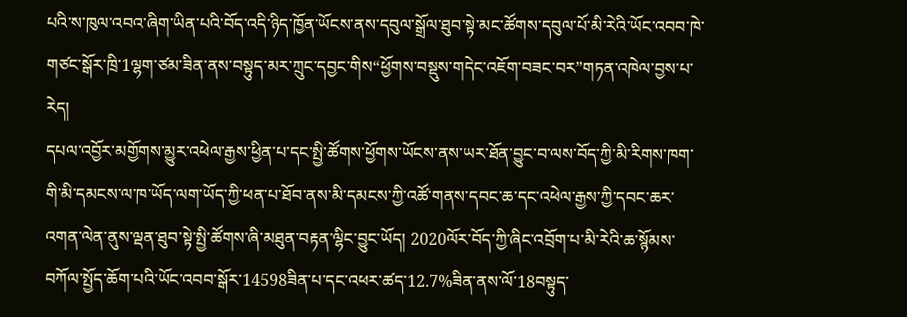པའི་ས་ཁུལ་འབའ་ཞིག་ཡིན་པའི་བོད་འདི་ཉིད་ཁྱོན་ཡོངས་ནས་དབུལ་སྒྲོལ་ཐུབ་སྟེ་མང་ཚོགས་དབུལ་པོ་མི་རེའི་ཡོང་འབབ་ཁེ་གཙང་སྒོར་ཁྲི་1ལྷག་ཙམ་ཟིན་ནས་བསྟུད་མར་ཀྲུང་དབྱང་གིས“ཕྱོགས་བསྡུས་གདེང་འཇོག་བཟང་བར”གཏན་འཁེལ་བྱས་པ་རེད།
དཔལ་འབྱོར་མགྱོགས་མྱུར་འཕེལ་རྒྱས་ཕྱིན་པ་དང་སྤྱི་ཚོགས་ཕྱོགས་ཡོངས་ནས་ཡར་ཐོན་བྱུང་བ་ལས་བོད་ཀྱི་མི་རིགས་ཁག་གི་མི་དམངས་ལ་ཁ་ཡོད་ལག་ཡོད་ཀྱི་ཕན་པ་ཐོབ་ནས་མི་དམངས་ཀྱི་འཚོ་གནས་དབང་ཆ་དང་འཕེལ་རྒྱས་ཀྱི་དབང་ཆར་འགན་ལེན་ནུས་ལྡན་ཐུབ་སྟེ་སྤྱི་ཚོགས་ཞི་མཐུན་བརྟན་ལྷིང་བྱུང་ཡོད། 2020ལོར་བོད་ཀྱི་ཞིང་འབྲོག་པ་མི་རེའི་ཆ་སྙོམས་བཀོལ་སྤྱོད་ཆོག་པའི་ཡོང་འབབ་སྒོར་14598ཟིན་པ་དང་འཕར་ཚད་12.7%ཟིན་ནས་ལོ་18བསྟུད་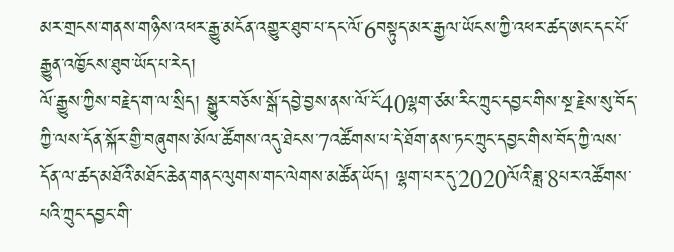མར་གྲངས་གནས་གཉིས་འཕར་རྒྱུ་མངོན་འགྱུར་ཐུབ་པ་དང་ལོ་6བསྟུད་མར་རྒྱལ་ཡོངས་ཀྱི་འཕར་ཚད་ཨང་དང་པོ་རྒྱུན་འཁྱོངས་ཐུབ་ཡོད་པ་རེད།
ལོ་རྒྱུས་ཀྱིས་བརྗེད་ག་ལ་སྲིད། སྒྱུར་བཅོས་སྒོ་དབྱེ་བྱས་ནས་ལོ་ངོ་40ལྷག་ཙམ་རིང་ཀྲུང་དབྱང་གིས་སྔ་རྗེས་སུ་བོད་ཀྱི་ལས་དོན་སྐོར་གྱི་བཞུགས་མོལ་ཚོགས་འདུ་ཐེངས་7འཚོགས་པ་དེ་ཐོག་ནས་ཏང་ཀྲུང་དབྱང་གིས་བོད་ཀྱི་ལས་དོན་ལ་ཚད་མཐོའི་མཐོང་ཆེན་གནང་ལུགས་གང་ལེགས་མཚོན་ཡོད། ལྷག་པར་དུ་2020ལོའི་ཟླ་8པར་འཚོགས་པའི་ཀྲུང་དབྱང་གི་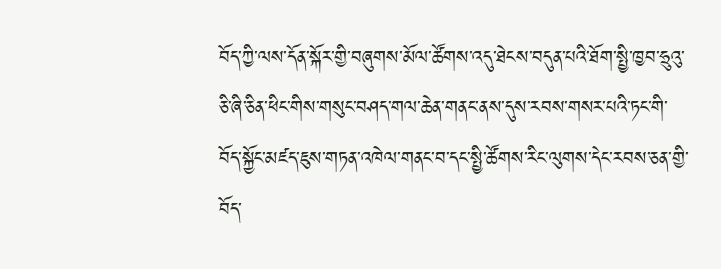བོད་ཀྱི་ལས་དོན་སྐོར་གྱི་བཞུགས་མོལ་ཚོགས་འདུ་ཐེངས་བདུན་པའི་ཐོག་སྤྱི་ཁྱབ་ཧྲུའུ་ཅི་ཞི་ཅིན་ཕིང་གིས་གསུང་བཤད་གལ་ཆེན་གནང་ནས་དུས་རབས་གསར་པའི་ཏང་གི་བོད་སྐྱོང་མཛད་ཇུས་གཏན་འཁེལ་གནང་བ་དང་སྤྱི་ཚོགས་རིང་ལུགས་དེང་རབས་ཅན་གྱི་བོད་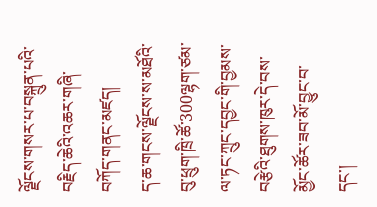ལྗོངས་གསར་པ་བསྐྲུན་པའི་བརྗིད་ཆེའི་འཆར་གཞི་བཀོད་གནང་མཛད།
ད་ཆ་གངས་ལྗོངས་ས་མཐོའི་བུ་ཕྲུག་ཁྲི་ཚོ་300ལྷག་ཙམ་ལ་ཏང་ཀྲུང་དབྱང་གི་བྱམས་བརྩེའི་ཐུགས་ཁུར་དེ་བས་མྱོང་ཚོར་ཟབ་མོ་བྱུང་བ་དང་།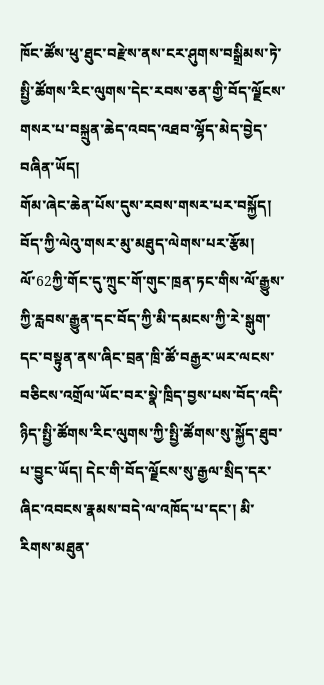ཁོང་ཚོས་ཕུ་ཐུང་བརྫེས་ནས་ངར་ཤུགས་བསྒྲིམས་ཏེ་སྤྱི་ཚོགས་རིང་ལུགས་དེང་རབས་ཅན་གྱི་བོད་ལྗོངས་གསར་པ་བསྐྲུན་ཆེད་འབད་འཐབ་ལྷོད་མེད་བྱེད་བཞིན་ཡོད།
གོམ་ཞེང་ཆེན་པོས་དུས་རབས་གསར་པར་བསྐྱོད། བོད་ཀྱི་ལེའུ་གསར་མུ་མཐུད་ལེགས་པར་རྩོམ།
ལོ་62ཀྱི་གོང་དུ་ཀྲུང་གོ་གུང་ཁྲན་ཏང་གིས་ལོ་རྒྱུས་ཀྱི་རླབས་རྒྱུན་དང་བོད་ཀྱི་མི་དམངས་ཀྱི་རེ་སྒུག་དང་བསྟུན་ནས་ཞིང་བྲན་ཁྲི་ཚོ་བརྒྱར་ཡར་ལངས་བཅིངས་འགྲོལ་ཡོང་བར་སྣེ་ཁྲིད་བྱས་པས་བོད་འདི་ཉིད་སྤྱི་ཚོགས་རིང་ལུགས་ཀྱི་སྤྱི་ཚོགས་སུ་སྐྱོད་ཐུབ་པ་བྱུང་ཡོད། དེང་གི་བོད་ལྗོངས་སུ་རྒྱལ་སྲིད་དར་ཞིང་འབངས་རྣམས་བདེ་ལ་འཁོད་པ་དང་། མི་རིགས་མཐུན་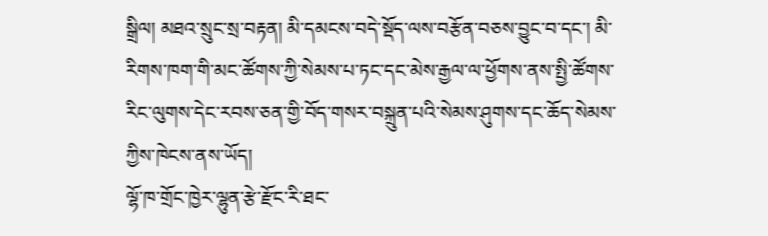སྒྲིལ། མཐའ་སྲུང་སྲ་བརྟན། མི་དམངས་བདེ་སྡོད་ལས་བརྩོན་བཅས་བྱུང་བ་དང་། མི་རིགས་ཁག་གི་མང་ཚོགས་ཀྱི་སེམས་པ་ཏང་དང་མེས་རྒྱལ་ལ་ཕྱོགས་ནས་སྤྱི་ཚོགས་རིང་ལུགས་དེང་རབས་ཅན་གྱི་བོད་གསར་བསྐྲུན་པའི་སེམས་ཤུགས་དང་ཆོད་སེམས་ཀྱིས་ཁེངས་ནས་ཡོད།
ལྷོ་ཁ་གྲོང་ཁྱེར་ལྷུན་རྩེ་རྫོང་རི་ཐང་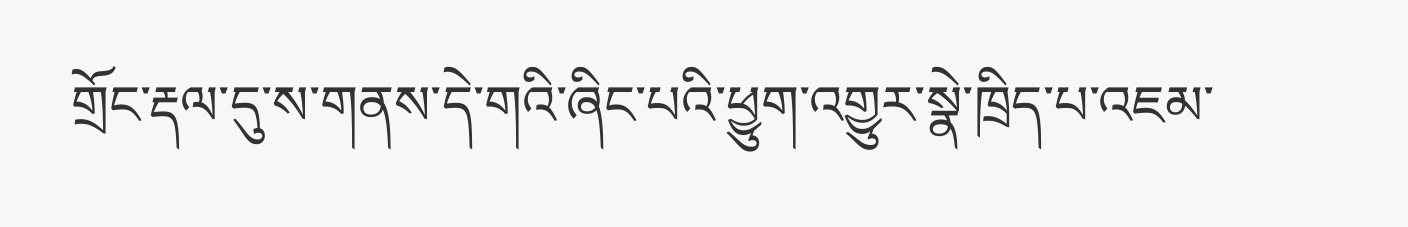གྲོང་རྡལ་དུ་ས་གནས་དེ་གའི་ཞིང་པའི་ཕྱུག་འགྱུར་སྣེ་ཁྲིད་པ་འཇམ་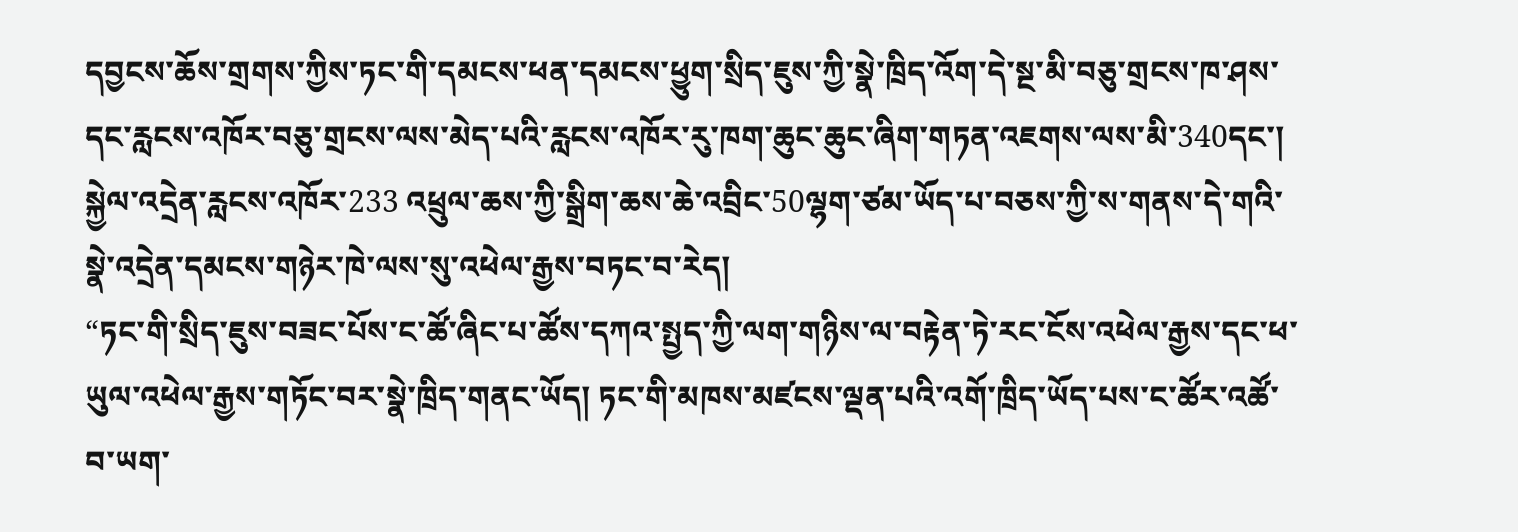དབྱངས་ཆོས་གྲགས་ཀྱིས་ཏང་གི་དམངས་ཕན་དམངས་ཕྱུག་སྲིད་ཇུས་ཀྱི་སྣེ་ཁྲིད་འོག་དེ་སྔ་མི་བཅུ་གྲངས་ཁ་ཤས་དང་རླངས་འཁོར་བཅུ་གྲངས་ལས་མེད་པའི་རླངས་འཁོར་རུ་ཁག་ཆུང་ཆུང་ཞིག་གཏན་འཇགས་ལས་མི་340དང་། སྐྱེལ་འདྲེན་རླངས་འཁོར་233 འཕྲུལ་ཆས་ཀྱི་སྒྲིག་ཆས་ཆེ་འབྲིང་50ལྷག་ཙམ་ཡོད་པ་བཅས་ཀྱི་ས་གནས་དེ་གའི་སྣེ་འདྲེན་དམངས་གཉེར་ཁེ་ལས་སུ་འཕེལ་རྒྱས་བཏང་བ་རེད།
“ཏང་གི་སྲིད་ཇུས་བཟང་པོས་ང་ཚོ་ཞིང་པ་ཚོས་དཀའ་སྤྱད་ཀྱི་ལག་གཉིས་ལ་བརྟེན་ཏེ་རང་ངོས་འཕེལ་རྒྱས་དང་ཕ་ཡུལ་འཕེལ་རྒྱས་གཏོང་བར་སྣེ་ཁྲིད་གནང་ཡོད། ཏང་གི་མཁས་མཛངས་ལྡན་པའི་འགོ་ཁྲིད་ཡོད་པས་ང་ཚོར་འཚོ་བ་ཡག་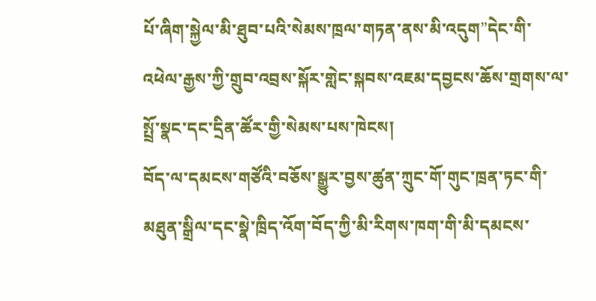པོ་ཞིག་སྐྱེལ་མི་ཐུབ་པའི་སེམས་ཁྲལ་གཏན་ནས་མི་འདུག”དེང་གི་འཕེལ་རྒྱས་ཀྱི་གྲུབ་འབྲས་སྐོར་གླེང་སྐབས་འཇམ་དབྱངས་ཆོས་གྲགས་ལ་སྤྲོ་སྣང་དང་དྲིན་ཚོར་གྱི་སེམས་པས་ཁེངས།
བོད་ལ་དམངས་གཙོའི་བཅོས་སྒྱུར་བྱས་ཚུན་ཀྲུང་གོ་གུང་ཁྲན་ཏང་གི་མཐུན་སྒྲིལ་དང་སྣེ་ཁྲིད་འོག་བོད་ཀྱི་མི་རིགས་ཁག་གི་མི་དམངས་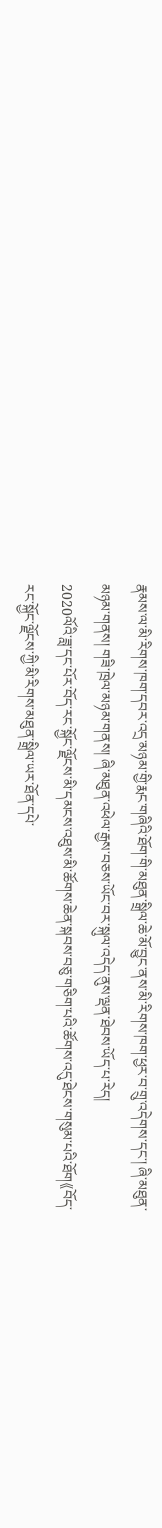རྣམས་ལ་མི་རིགས་ཁག་དབར་འདྲ་མཉམ་གྱི་རྨང་གཞིའི་ཐོག་གི་མཐུན་སྒྲིལ་ཆེ་མོ་བྱུང་ནས་མི་རིགས་ཁག་ཕྱར་བ་གྲུ་འདེགས་དང་། ཞི་མཐུན་མཉམ་གནས། གཟི་ཁྲེལ་མཉམ་གནས། ཞི་མཐུན་འཕེལ་རྒྱས་བཅས་ཡོང་བར་སྐུལ་འདེད་ནུས་ལྡན་ཐེབས་ཡོད་པ་རེད།
2020ལོའི་ཟླ་དང་པོར་བོད་རང་སྐྱོང་ལྗོངས་མི་དམངས་འཐུས་མི་ཚོགས་ཆེན་སྐབས་བཅུ་གཅིག་པའི་ཚོགས་འདུ་ཐེངས་གསུམ་པའི་ཐོག《བོད་རང་སྐྱོང་ལྗོངས་ཀྱི་མི་རིགས་མཐུན་སྒྲིལ་ཡར་ཐོན་དཔེ་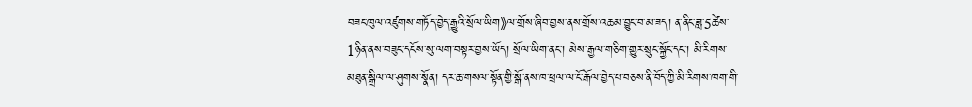བཟང་ཁུལ་འཛུགས་གཏོད་བྱེད་རྒྱུའི་སྲོལ་ཡིག》ལ་གྲོས་ཞིབ་བྱས་ནས་གྲོས་འཆམ་བྱུང་བ་མ་ཟད། ན་ནིང་ཟླ་5ཚེས་1ཉིན་ནས་བཟུང་དངོས་སུ་ལག་བསྟར་བྱས་ཡོད། སྲོལ་ཡིག་ནང་། མེས་རྒྱལ་གཅིག་གྱུར་སྲུང་སྐྱོང་དང་། མི་རིགས་མཐུན་སྒྲིལ་ལ་ཤུགས་སྣོན། དར་ཆ་གསལ་སྟོན་གྱི་སྒོ་ནས་ཁ་ཕྲལ་ལ་ངོ་རྒོལ་བྱེད་པ་བཅས་ནི་བོད་ཀྱི་མི་རིགས་ཁག་གི་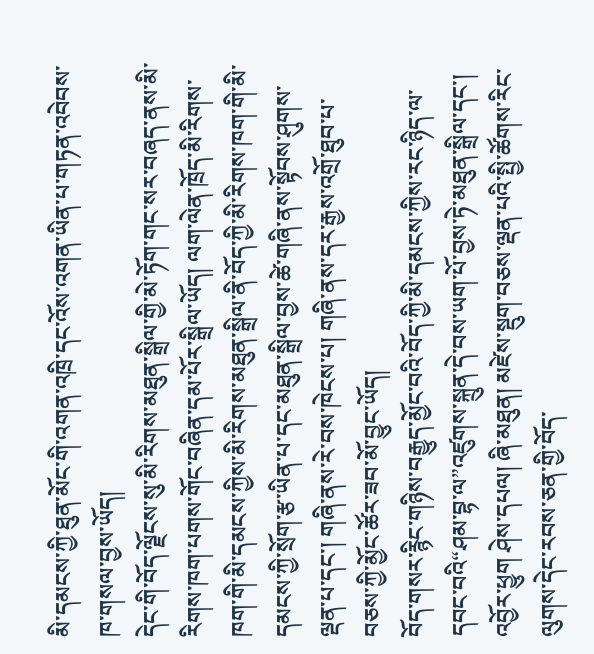མི་དམངས་ཀྱི་ཐུན་མོང་གི་འགན་འཁྲི་དང་འོས་འགན་ཡིན་པ་གཏན་འབེབས་ཁ་གསལ་བྱས་ཡོད།
དེང་གི་བོད་ལྗོངས་སུ་མི་རིགས་མཐུན་སྒྲིལ་གྱི་མེ་ཏོག་གང་སར་བཞད་ནས་མི་རིགས་ཁག་པགས་གོང་བཞིན་དམ་པོར་སྒྲིལ་ཡོད། ལག་ལེན་ཁྲོད་མི་རིགས་ཁག་གི་མི་དམངས་ཀྱིས་མི་རིགས་མཐུན་སྒྲིལ་ནི་བོད་ཀྱི་མི་རིགས་ཁག་གི་མི་དམངས་ཀྱི་སྲོག་རྩ་ཡིན་པ་དང་མཐུན་སྒྲིལ་བྱས་ཚེ་གཞི་ནས་སྟོབས་ཤུགས་ལྡན་པ་དང་། གཞི་ནས་རེ་བས་ཁེངས་པ། གཞི་ནས་དར་རྒྱས་འགྲོ་ཐུབ་པ་བཅས་ཀྱི་མྱོང་ཚོར་ཟབ་མོ་བྱུང་ཡོད།
བོད་གསར་རྙིང་གཉིས་བརྒྱུད་མྱོང་བའི་བོད་ཀྱི་མི་དམངས་ཀྱིས་རང་ཉིད་ལ་དབང་བའི“ཤམ་བྷ་ལ”འཛུགས་སྐྲུན་དེ་བས་ཡག་པོ་བྱས་ཏེ་མཐུན་སྒྲིལ་དང་། འབྱོར་ཕྱུག ཤེས་དཔལ། ཞི་མཐུན། མཛེས་སྡུག་བཅས་ལྡན་པའི་སྤྱི་ཚོགས་རིང་ལུགས་དེང་རབས་ཅན་གྱི་བོད་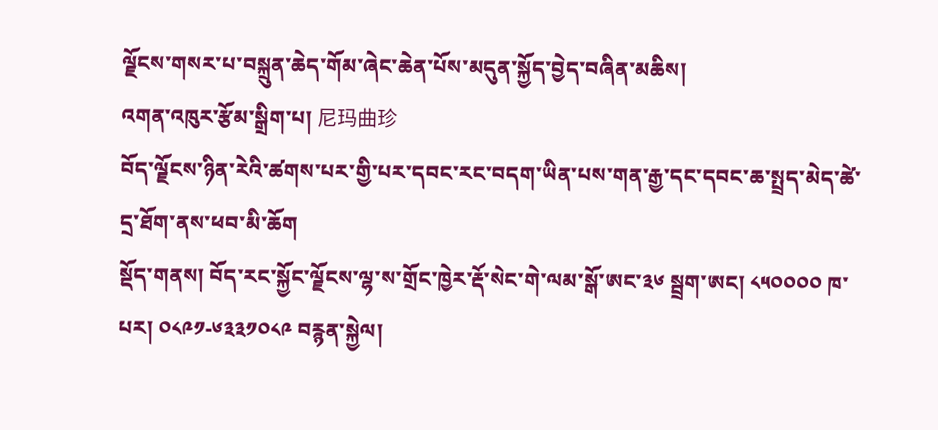ལྗོངས་གསར་པ་བསྐྲུན་ཆེད་གོམ་ཞེང་ཆེན་པོས་མདུན་སྐྱོད་བྱེད་བཞིན་མཆིས།
འགན་འཁུར་རྩོམ་སྒྲིག་པ། 尼玛曲珍
བོད་ལྗོངས་ཉིན་རེའི་ཚགས་པར་གྱི་པར་དབང་རང་བདག་ཡིན་པས་གན་རྒྱ་དང་དབང་ཆ་སྤྲད་མེད་ཚེ་དྲ་ཐོག་ནས་ཕབ་མི་ཆོག
སྡོད་གནས། བོད་རང་སྐྱོང་ལྗོངས་ལྷ་ས་གྲོང་ཁྱེར་རྡོ་སེང་གེ་ལམ་སྒོ་ཨང་༣༦ སྦྲག་ཨང། ༨༥༠༠༠༠ ཁ་པར། ༠༨༩༡-༦༣༣༡༠༨༩ བརྙན་སྐྱེལ།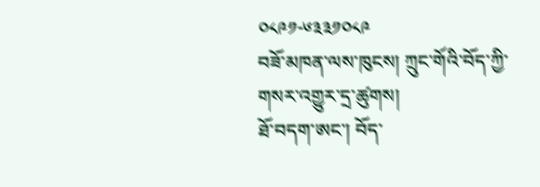༠༨༩༡-༦༣༣༡༠༨༩
བཟོ་མཁན་ལས་ཁུངས། ཀྲུང་གོའི་བོད་ཀྱི་གསར་འགྱུར་དྲ་ཚུགས།
ཐོ་བདག་ཨང་། བོད་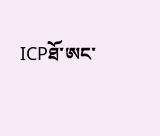ICPཐོ་ཨང་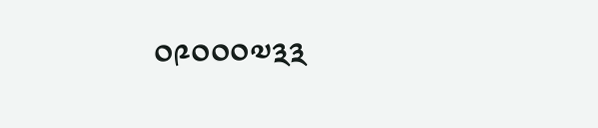༠༩༠༠༠༧༣༣